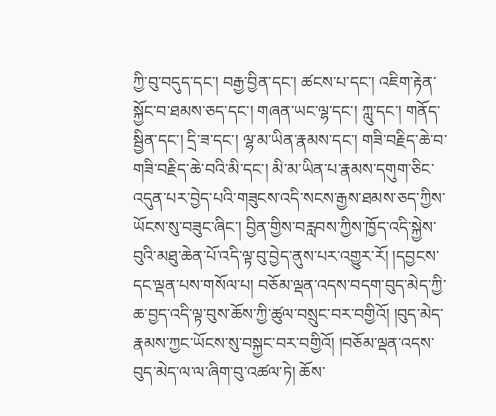ཀྱི་བུ་བདུད་དང་། བརྒྱ་བྱིན་དང་། ཚངས་པ་དང་། འཇིག་རྟེན་སྐྱོང་བ་ཐམས་ཅད་དང་། གཞན་ཡང་ལྷ་དང་། ཀླུ་དང་། གནོད་སྦྱིན་དང་། དྲི་ཟ་དང་། ལྷ་མ་ཡིན་རྣམས་དང་། གཟི་བརྗིད་ཆེ་བ་གཟི་བརྗིད་ཆེ་བའི་མི་དང་། མི་མ་ཡིན་པ་རྣམས་དགུག་ཅིང་འདུན་པར་བྱེད་པའི་གཟུངས་འདི་སངས་རྒྱས་ཐམས་ཅད་ཀྱིས་ཡོངས་སུ་བཟུང་ཞིང་། བྱིན་གྱིས་བརླབས་ཀྱིས་ཁྱོད་འདི་སྐྱེས་བུའི་མཐུ་ཆེན་པོ་འདི་ལྟ་བུ་བྱེད་ནུས་པར་འགྱུར་རོ། །དབྱངས་དང་ལྡན་པས་གསོལ་པ། བཅོམ་ལྡན་འདས་བདག་བུད་མེད་ཀྱི་ཆ་བྱད་འདི་ལྟ་བུས་ཆོས་ཀྱི་ཚུལ་བསྲུང་བར་བགྱིའོ། །བུད་མེད་རྣམས་ཀྱང་ཡོངས་སུ་བསྐྱང་བར་བགྱིའོ། །བཅོམ་ལྡན་འདས་བུད་མེད་ལ་ལ་ཞིག་བུ་འཚལ་ཏེ། ཆོས་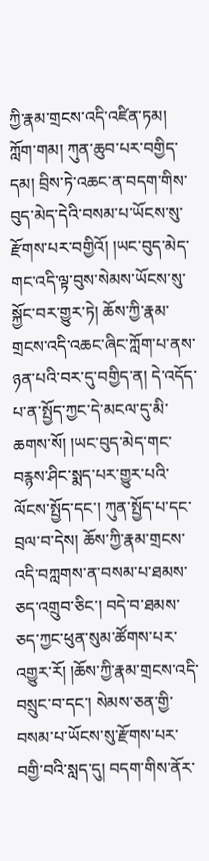ཀྱི་རྣམ་གྲངས་འདི་འཛིན་ཏམ། ཀློག་གམ། ཀུན་ཆུབ་པར་བགྱིད་དམ། བྲིས་ཏེ་འཆང་ན་བདག་གིས་བུད་མེད་དེའི་བསམ་པ་ཡོངས་སུ་རྫོགས་པར་བགྱིའོ། །ཡང་བུད་མེད་གང་འདི་ལྟ་བུས་སེམས་ཡོངས་སུ་སྐྱོང་བར་གྱུར་ཏེ། ཆོས་ཀྱི་རྣམ་གྲངས་འདི་འཆང་ཞིང་ཀློག་པ་ནས་ཉན་པའི་བར་དུ་བགྱིད་ན། དེ་འདོད་པ་ན་སྤྱོད་ཀྱང་དེ་མངལ་དུ་མི་ཆགས་སོ། །ཡང་བུད་མེད་གང་བརྙས་ཤིང་སྨད་པར་གྱུར་པའི་ལོངས་སྤྱོད་དང་། ཀུན་སྤྱོད་པ་དང་བྲལ་བ་དེས། ཆོས་ཀྱི་རྣམ་གྲངས་འདི་བཀླགས་ན་བསམ་པ་ཐམས་ཅད་འགྲུབ་ཅིང་། བདེ་བ་ཐམས་ཅད་ཀྱང་ཕུན་སུམ་ཚོགས་པར་འགྱུར་རོ། །ཆོས་ཀྱི་རྣམ་གྲངས་འདི་བསྲུང་བ་དང་། སེམས་ཅན་གྱི་བསམ་པ་ཡོངས་སུ་རྫོགས་པར་བགྱི་བའི་སླད་དུ། བདག་གིས་ནོར་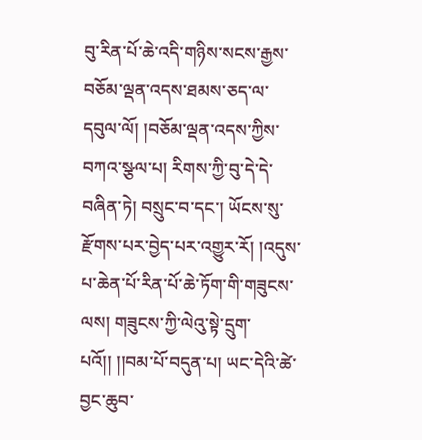བུ་རིན་པོ་ཆེ་འདི་གཉིས་སངས་རྒྱས་བཅོམ་ལྡན་འདས་ཐམས་ཅད་ལ་དབུལ་ལོ། །བཅོམ་ལྡན་འདས་ཀྱིས་བཀའ་སྩལ་པ། རིགས་ཀྱི་བུ་དེ་དེ་བཞིན་ཏེ། བསྲུང་བ་དང་། ཡོངས་སུ་རྫོགས་པར་བྱེད་པར་འགྱུར་རོ། །འདུས་པ་ཆེན་པོ་རིན་པོ་ཆེ་ཏོག་གི་གཟུངས་ལས། གཟུངས་ཀྱི་ལེའུ་སྟེ་དྲུག་པའོ།། །།བམ་པོ་བདུན་པ། ཡང་དེའི་ཚེ་བྱང་ཆུབ་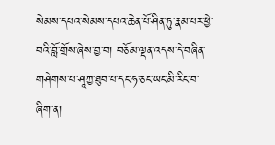སེམས་དཔའ་སེམས་དཔའ་ཆེན་པོ་ཤིན་ཏུ་རྣམ་པར་ཕྱེ་བའི་བློ་གྲོས་ཞེས་བྱ་བ། བཅོམ་ལྡན་འདས་དེ་བཞིན་གཤེགས་པ་ཤཱཀྱ་ཐུབ་པ་དང་ཧ་ཅང་ཡང་མི་རིང་བ་ཞིག་ན།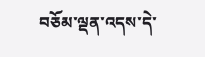བཅོམ་ལྡན་འདས་དེ་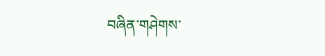བཞིན་གཤེགས་